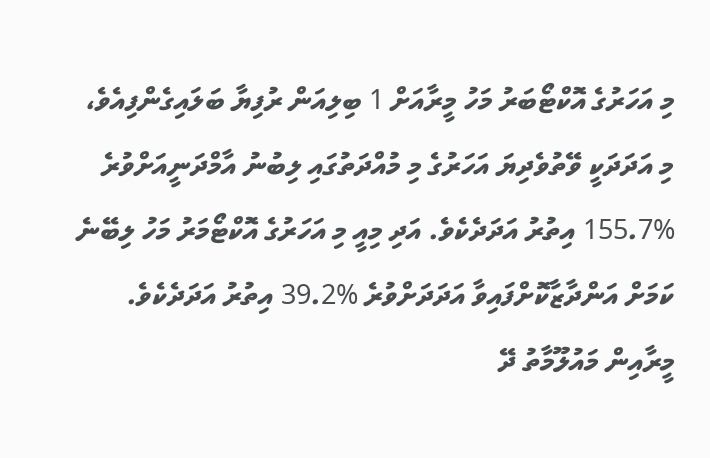މި އަހަރުގެ އޮކްޓޯބަރު މަހު މީރާއަށް 1 ބިލިއަން ރުފިޔާ ބަލައިގެންފިއެވެ،
މި އަދަދަކީ ވޭތުވެދިޔަ އަހަރުގެ މި މުއްދަތުގައި ލިބުނު އާމްދަނީއަށްވުރެ %155.7 އިތުރު އަދަދެކެވެ. އަދި މިއީ މި އަހަރުގެ އޮކްޓޯމަރު މަހު ލިބޭނެ ކަމަށް އަންދާޒާކޮށްފައިވާ އަދަދަށްވުރެ %39.2 އިތުރު އަދަދެކެވެ.
މީރާއިން މައުލޫމާތު ދޭ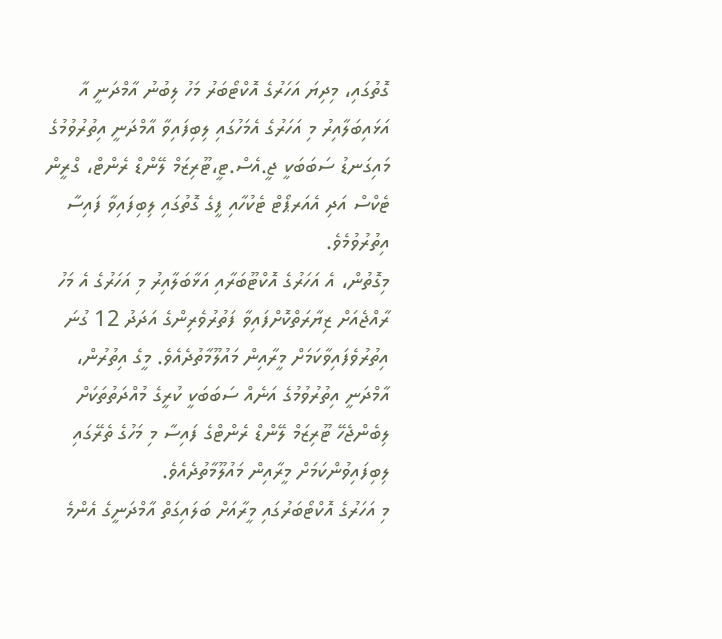ގޮތުގައި، މިދިޔަ އަހަރުގެ އޮކްޓޯބަރު މަހު ލިބުނު އާމްދަނީ އާ އަޅައިބަލާއިރު މި އަހަރުގެ އެމަހުގައި ލިބިފައިވާ އާމްދަނީ އިތުރުވުމުގެ މައިގަނޑު ސަބަބަކީ ޖީ.އެސް.ޓީ،ޓޫރިޒަމް ލޭންޑް ރެންޓް، ގްރީން ޓެކްސް އަދި އެއަރޕޯޓް ޓެކުހާއި ފީގެ ގޮތުގައި ލިބިފައިވާ ފައިސާ އިތުރުވުމެވެ.
މިގޮތުން، އެ އަހަރުގެ އޮކްޓޫބަރާއި އަޅާބަލާއިރު މި އަހަރުގެ އެ މަހު ރާއްޖެއަށް ޒިޔާރަތްކޮށްފައިވާ ފަތުރުވެރިންގެ އަދަދު 12 ގުނަ އިތުރުވެފައިވާކަމަށް މީރާއިން މައުލޫމާތުދެއެވެ. މީގެ އިތުރުން، އާމްދަނީ އިތުރުވުމުގެ އަނެއް ސަބަބަކީ ކުރީގެ މުއްދަތުތަކަށް ލިބެންޖެހޭ ޓޫރިޒަމް ލޭންޑް ރެންޓްގެ ފައިސާ މި މަހުގެ ތެރޭގައި ލިބިފައިވުންކަމަށް މީރާއިން މައުލޫމާތުދެއެވެ.
މި އަހަރުގެ އޮކްޓޯބަރުގައި މީރާއަށް ބަލައިގަތް އާމްދަނީގެ އެންމެ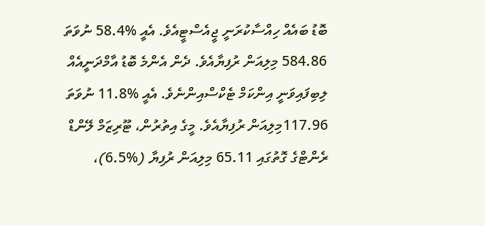ބޮޑު ބައެއް ހިއްސާކުރަނީ ޖީއެސްޓީއެވެ. އެއީ %58.4 ނުވަތަ 584.86 މިލިއަން ރުފިޔާއެވެ. ދެން އެންމެ ބޮޑު އާމްދަނީއެއް ލިބިފައިވަނީ އިންކަމް ޓެކްސްއިންނެވެ. އެއީ %11.8 ނުވަތަ 117.96މިލިއަން ރުފިޔާއެވެ. މީގެ އިތުރުން، ޓޫރިޒަމް ލޭންޑް ރެންޓްގެ ގޮތުގައި 65.11 މިލިއަން ރުފިޔާ (%6.5)،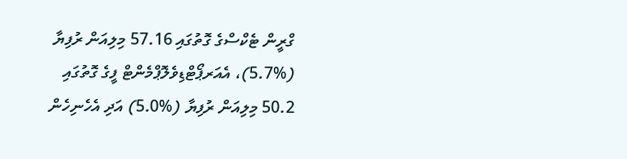ގްރީން ޓެކްސްގެ ގޮތުގައި 57.16 މިލިއަން ރުފިޔާ (%5.7)، އެއަރޕޯޓްޑިވެލޮޕްމެންޓް ފީގެ ގޮތުގައި 50.2 މިލިއަން ރުފިޔާ (%5.0) އަދި އެހެނިހެން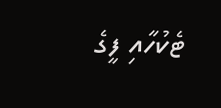ޓެކުހާއި ފީގެ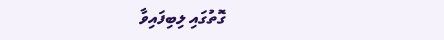ގޮތުގައި ލިބިފައިވާ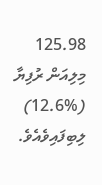125.98 މިލިއަން ރުފިޔާ (%12.6) ލިބިފައިވެއެވެ.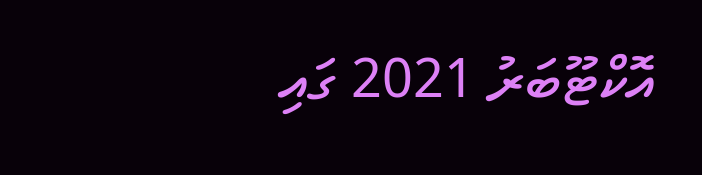އޮކްޓޫބަރު 2021 ގައި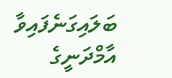ބަލައިގަނެފައިވާ އާމްދަނީގެ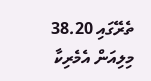ތެރޭގައި 38.20 މިލިއަން އެމެރިކާ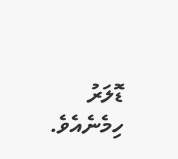ޑޮލަރު ހިމެނެއެވެ.